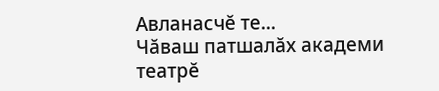Авланасчĕ те...
Чăваш патшалăх академи театрĕ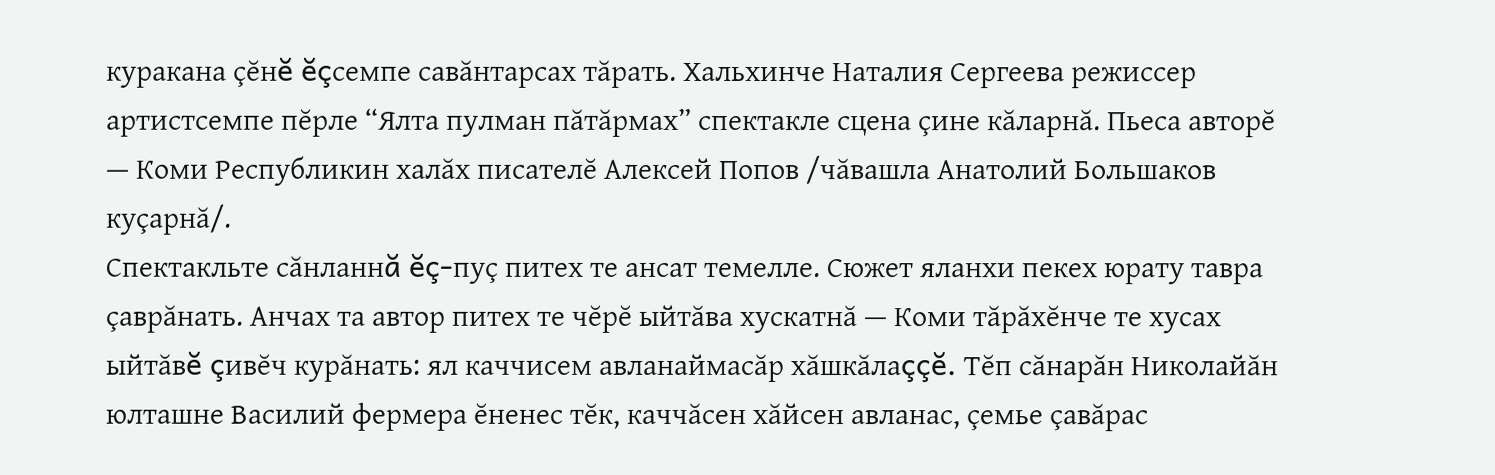куракана çĕнĕ ĕçсемпе савăнтарсах тăрать. Хальхинче Наталия Сергеева режиссер артистсемпе пĕрле “Ялта пулман пăтăрмах” спектакле сцена çине кăларнă. Пьеса авторĕ — Коми Республикин халăх писателĕ Алексей Попов /чăвашла Анатолий Большаков куçарнă/.
Спектакльте сăнланнă ĕç-пуç питех те ансат темелле. Сюжет яланхи пекех юрату тавра çаврăнать. Анчах та автор питех те чĕрĕ ыйтăва хускатнă — Коми тăрăхĕнче те хусах ыйтăвĕ çивĕч курăнать: ял каччисем авланаймасăр хăшкăлаççĕ. Тĕп сăнарăн Николайăн юлташне Василий фермера ĕненес тĕк, каччăсен хăйсен авланас, çемье çавăрас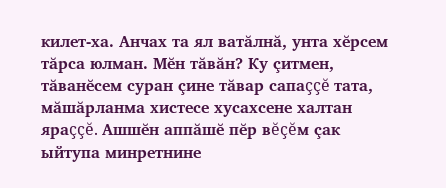килет-ха. Анчах та ял ватăлнă, унта хĕрсем тăрса юлман. Мĕн тăвăн? Ку çитмен, тăванĕсем суран çине тăвар сапаççĕ тата, мăшăрланма хистесе хусахсене халтан яраççĕ. Ашшĕн аппăшĕ пĕр вĕçĕм çак ыйтупа минретнине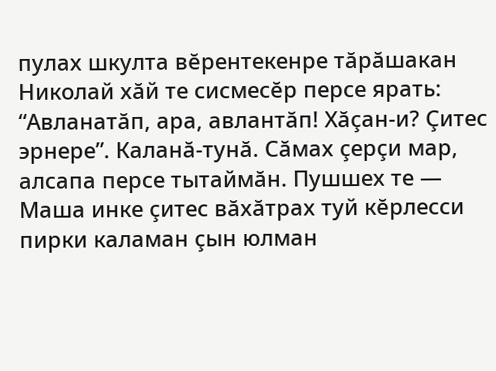пулах шкулта вĕрентекенре тăрăшакан Николай хăй те сисмесĕр персе ярать: “Авланатăп, ара, авлантăп! Хăçан-и? Çитес эрнере”. Каланă-тунă. Сăмах çерçи мар, алсапа персе тытаймăн. Пушшех те — Маша инке çитес вăхăтрах туй кĕрлесси пирки каламан çын юлман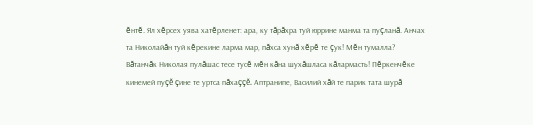ĕнтĕ. Ял хĕрсех уява хатĕрленет: ара, ку тăрăхра туй юррине манма та пуçланă. Анчах та Николайăн туй кĕрекине ларма мар, пăхса хунă хĕрĕ те çук! Мĕн тумалла?
Вăтанчăк Николая пулăшас тесе тусĕ мĕн кăна шухăшласа кăлармасть! Пĕркенчĕке кинемей пуçĕ çине те уртса пăхаççĕ. Аптранипе, Василий хăй те парик тата шурă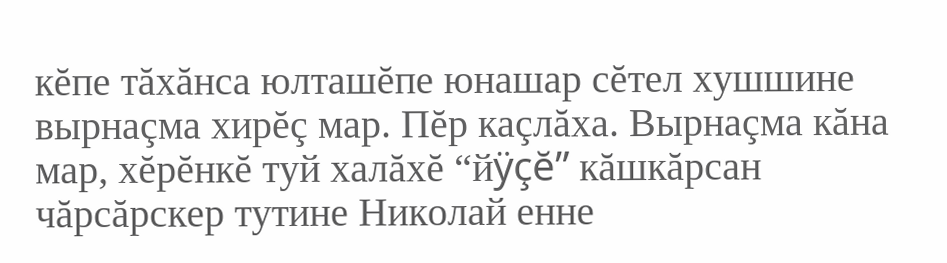кĕпе тăхăнса юлташĕпе юнашар сĕтел хушшине вырнаçма хирĕç мар. Пĕр каçлăха. Вырнаçма кăна мар, хĕрĕнкĕ туй халăхĕ “йÿçĕ” кăшкăрсан чăрсăрскер тутине Николай енне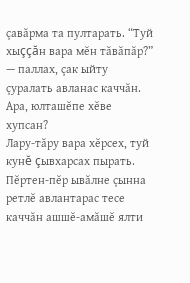çавăрма та пултарать. “Туй хыççăн вара мĕн тăвăпăр?” — паллах, çак ыйту çуралать авланас каччăн. Ара, юлташĕпе хĕве хупсан?
Лару-тăру вара хĕрсех, туй кунĕ çывхарсах пырать. Пĕртен-пĕр ывăлне çынна ретлĕ авлантарас тесе каччăн ашшĕ-амăшĕ ялти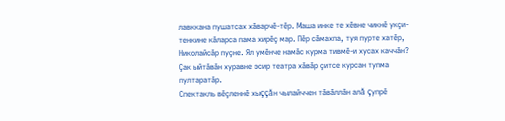лавккана пушатсах хăварчĕ-тĕр. Маша инке те хĕвне чикнĕ укçи-тенкине кăларса пама хирĕç мар. Пĕр сăмахпа, туя пурте хатĕр, Николайсăр пуçне. Ял умĕнче намăс курма тивмĕ-и хусах каччăн? Çак ыйтăвăн хуравне эсир театра хăвăр çитсе курсан тупма пултаратăр.
Спектакль вĕçленнĕ хыççăн чылайччен тăвăллăн алă çупрĕ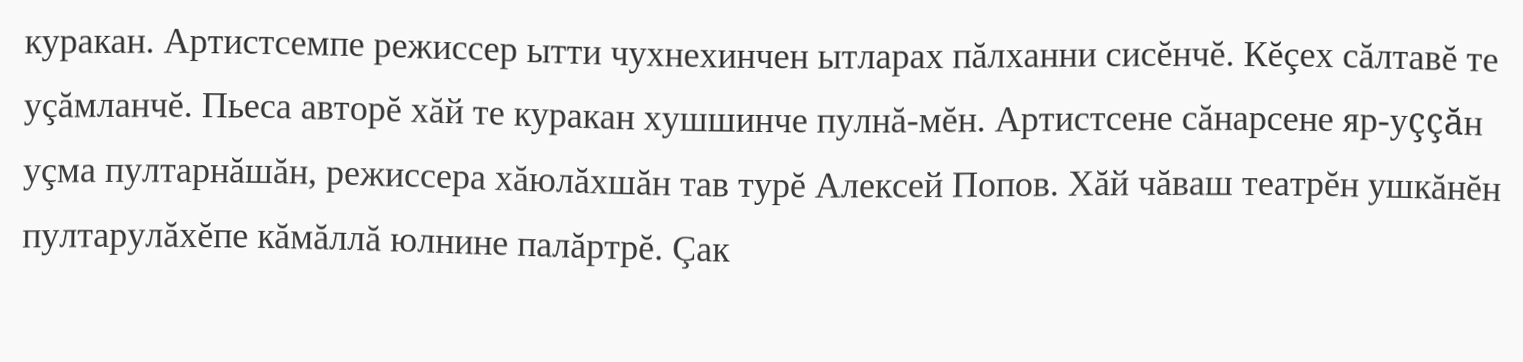куракан. Артистсемпе режиссер ытти чухнехинчен ытларах пăлханни сисĕнчĕ. Кĕçех сăлтавĕ те уçăмланчĕ. Пьеса авторĕ хăй те куракан хушшинче пулнă-мĕн. Артистсене сăнарсене яр-уççăн уçма пултарнăшăн, режиссера хăюлăхшăн тав турĕ Алексей Попов. Хăй чăваш театрĕн ушкăнĕн пултарулăхĕпе кăмăллă юлнине палăртрĕ. Çак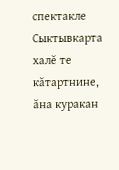спектакле Сыктывкарта халĕ те кăтартнине, ăна куракан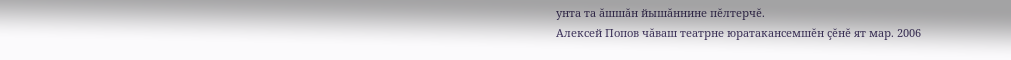унта та ăшшăн йышăннине пĕлтерчĕ.
Алексей Попов чăваш театрне юратакансемшĕн çĕнĕ ят мар. 2006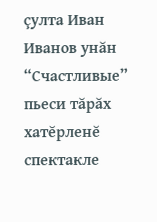çулта Иван Иванов унăн “Счастливые” пьеси тăрăх хатĕрленĕ спектакле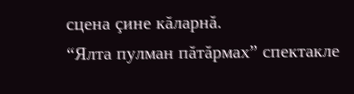сцена çине кăларнă.
“Ялта пулман пăтăрмах” спектакле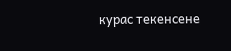курас текенсене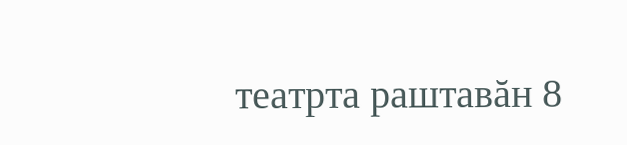театрта раштавăн 8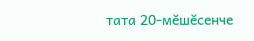тата 20-мĕшĕсенче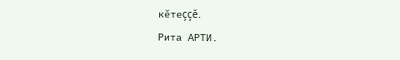кĕтеççĕ.
Рита АРТИ.